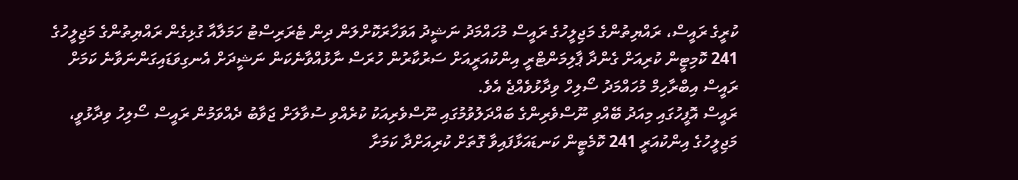ކުރީގެ ރައީސް، ރައްޔިތުންގެ މަޖިލީހުގެ ރައީސް މުހައްމަދު ނަޝީދު އަވަހާރަކޮށްލަން ދިން ޓެރަރިސްޓު ހަމަލާއާ ގުޅިގެން ރައްޔިތުންގެ މަޖިލީހުގެ 241 ކޮމިޓީން ކުރިއަށް ގެންދާ ޕާލިމަންޓްރީ އިންކުއަރީއަށް ސަރުކާރުން ހުރަސް ނާޅުއްވާނެކަން ނަޝީދަށް އެނގިވަޑައިގަންނަވާނެ ކަމަށް ރައީސް އިބްރާހިމް މުހައްމަދު ސޯލިހް ވިދާޅުވެއްޖެ އެވެ.
ރައީސް އޮފީހުގައި މިއަދު ބޭއްވި ނޫސްވެރިންގެ ބައްދަލުވުމުގައި ނޫސްވެރިއަކު ކުރެއްވި ސުވާލަށް ޖަވާބު ދެއްވަމުން ރައީސް ސޯލިހު ވިދާޅުވީ، މަޖިލީހުގެ އިންކުއަރީ 241 ކޮމެޓީން ކަނޑައަޅާފައިވާ ގޮތަށް ކުރިއަށްދާ ކަމަށާ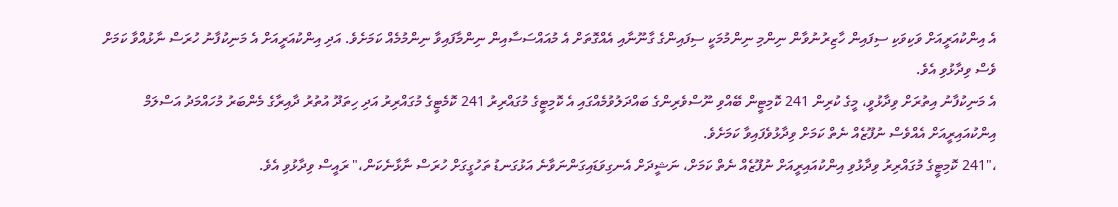އެ އިންކުއަރީއަށް ވަކިވަކި ސިފައިން ހާޒިރުނުވާން ނިންމި ނިންމުމަކީ ސިފައިންގެ ގާނޫނާއި އެއްގޮތަށް އެ މުއައްސަސާއިން ނިންމާފައިވާ ނިންމުމެއް ކަމަށެވެ. އަދި އިންކުއަރީއަށް އެ މަނިކުފާނު ހުރަސް ނާޅުއްވާ ކަމަށް ވެސް ވިދާޅުވި އެވެ.
އެ މަނިކުފާނު އިތުރަށް ވިދާޅުވީ، މީގެ ކުރިން 241 ކޮމިޓީން ބޭއްވި ނޫސްވެރިންގެ ބައްދަލުވުމެއްގައި އެ ކޮމިޓީގެ މުގައްރިރު 241 ކޮމެޓީގެ މުގައްރިރު އަދި ހިތަދޫ އުތުރު ދާއިރާގެ މެންބަރު މުހައްމަދު އަސްލަމް އިންކުއައިރީއަށް އެއްވެސް ނުފޫޒެއް ނެތް ކަމަށް ވިދާޅުވެފައިވާ ކަމަށެވެ.
،"241 ކޮމިޓީގެ މުގައްރިރު ވިދާޅުވި އިންކުއައިރީއަށް ނުފޫޒެއް ނެތް ކަމަށް، ނަޝީދަށް އެނގިވަޑައިގަންނަވާނެ އަޅުގަނޑު ތަހުގީގަށް ހުރަސް ނާޅާނެކަން،" ރައީސް ވިދާޅުވި އެވެ.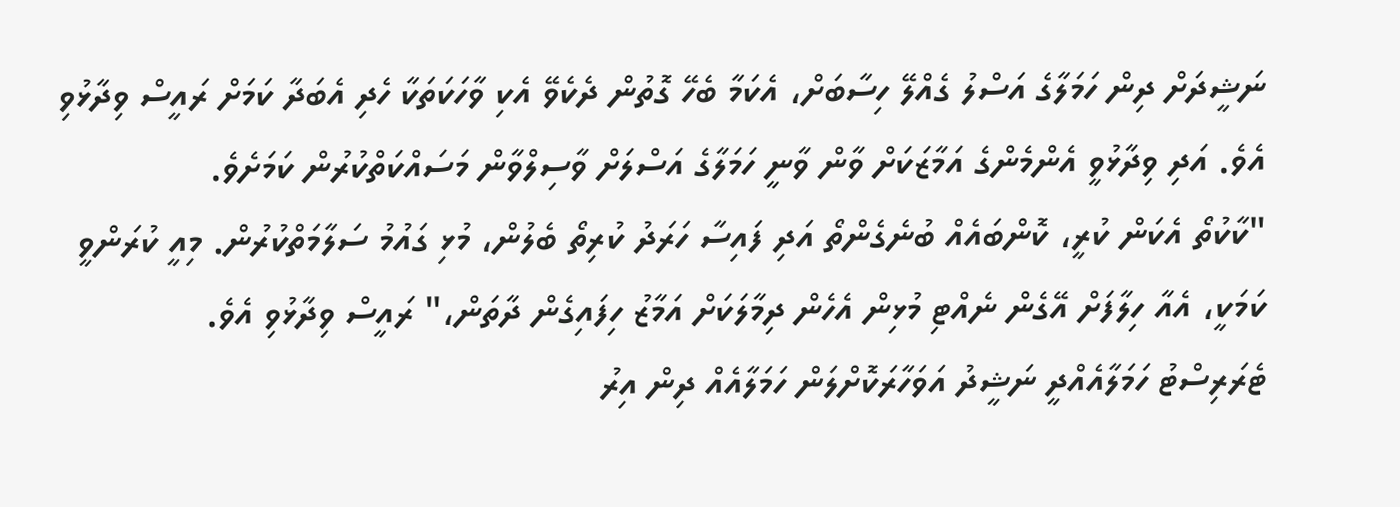ނަޝީދަށް ދިން ހަމަލާގެ އަސްލު ގެއްލޭ ހިސާބަށް، އެކަމާ ބެހޭ ގޮތުން ދެކެވޭ އެކި ވާހަކަތަކާ ހެދި އެބަދާ ކަމަށް ރައީސް ވިދާޅުވި އެވެ. އަދި ވިދާޅުވީ އެންމެންގެ އަމާޒަކަށް ވާން ވާނީ ހަމަލާގެ އަސްލަށް ވާސިލްވާން މަސައްކަތްކުރުން ކަމަށެވެ.
"ކާކުތޯ އެކަން ކުރީ، ކޮންބައެއް ބުނެގެންތޯ އަދި ފައިސާ ހަރަދު ކުރިތޯ ބެލުން، މުޅި ގައުމު ސަލާމަތްކުރުން. މިއީ ކުރަންވީ ކަމަކީ، އެއާ ހިލާފަށް އޭގެން ނެއްޓި މުޅިން އެހެން ދިމާލަކަށް އަމާޒު ހިފައިގެން ދާތަން،" ރައީސް ވިދާޅުވި އެވެ.
ޓެރަރިސްޓު ހަމަލާއެއްދީ ނަޝީދު އަވަހާރަކޮށްލަން ހަމަލާއެއް ދިން އިރު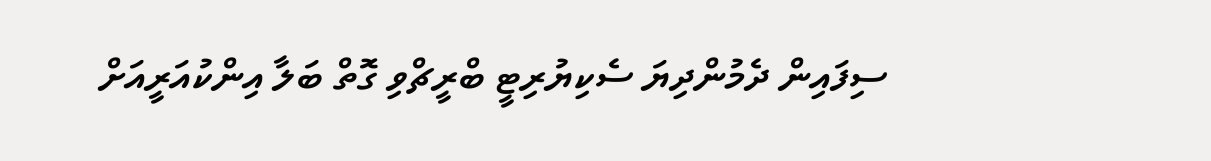ސިފައިން ދެމުންދިޔަ ސެކިޔުރިޓީ ބްރީޗްވި ގޮތް ބަލާ އިންކުއަރީއަށް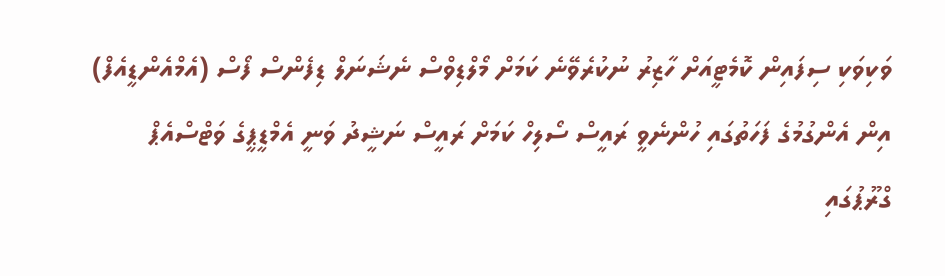ވަކިވަކި ސިފައިން ކޮމެޓީއަށް ހާޒިރު ނުކުރެވޭނެ ކަމަށް މޯލްޑިވްސް ނެޝަނަލް ޑިފެންސް ފޯސް (އެމްއެންޑީއެފް) އިން އެންގުމުގެ ފަހަތުގައި ހުންނެވީ ރައީސް ސޯލިހް ކަމަށް ރައީސް ނަޝީދު ވަނީ އެމްޑީޕީގެ ވަޓްސްއެޕް ގްރޫޕުގައި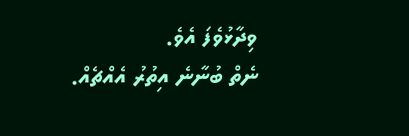ވިދާޅުވެފަ އެވެ.
ނެތް ބުނާނެ އިތުރު އެއްޗެއް.